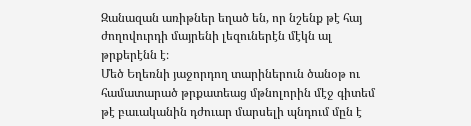Զանազան առիթներ եղած են, որ նշենք թէ հայ ժողովուրդի մայրենի լեզուներէն մէկն ալ թրքերէնն է։
Մեծ Եղեռնի յաջորդող տարիներուն ծանօթ ու համատարած թրքատեաց մթնոլորին մէջ գիտեմ թէ բաւականին դժուար մարսելի պնդում մըն է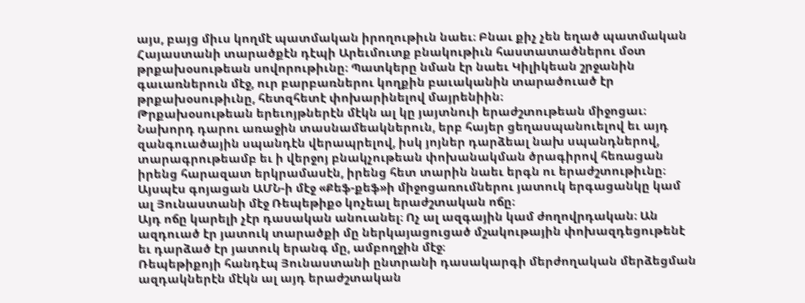այս, բայց միւս կողմէ պատմական իրողութիւն նաեւ։ Բնաւ քիչ չեն եղած պատմական Հայաստանի տարածքէն դէպի Արեւմուտք բնակութիւն հաստատածներու մօտ թրքախօսութեան սովորութիւնը։ Պատկերը նման էր նաեւ Կիլիկեան շրջանին գաւառներուն մէջ, ուր բարբառներու կողքին բաւականին տարածուած էր թրքախօսութիւնը, հետզհետէ փոխարինելով մայրենիին։
Թրքախօսութեան երեւոյթներէն մէկն ալ կը յայտնուի երաժշտութեան միջոցաւ։ Նախորդ դարու առաջին տասնամեակներուն, երբ հայեր ցեղասպանուելով եւ այդ զանգուածային սպանդէն վերապրելով, իսկ յոյներ դարձեալ նախ սպանդներով, տարագրութեամբ եւ ի վերջոյ բնակչութեան փոխանակման ծրագիրով հեռացան իրենց հարազատ երկրամասէն, իրենց հետ տարին նաեւ երգն ու երաժշտութիւնը։
Այսպէս գոյացան ԱՄՆ-ի մէջ «Քեֆ-քեֆ»ի միջոցառումներու յատուկ երգացանկը կամ ալ Յունաստանի մէջ Ռեպեթիքօ կոչեալ երաժշտական ոճը։
Այդ ոճը կարելի չէր դասական անուանել։ Ոչ ալ ազգային կամ ժողովրդական։ Ան ազդուած էր յատուկ տարածքի մը ներկայացուցած մշակութային փոխազդեցութենէ եւ դարձած էր յատուկ երանգ մը, ամբողջին մէջ։
Ռեպեթիքոյի հանդէպ Յունաստանի ընտրանի դասակարգի մերժողական մերձեցման ազդակներէն մէկն ալ այդ երաժշտական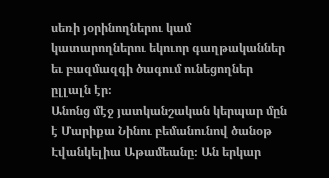սեռի յօրինողներու կամ կատարողներու եկուոր գաղթականներ եւ բազմազգի ծագում ունեցողներ ըլլալն էր։
Անոնց մէջ յատկանշական կերպար մըն է Մարիքա Նինու բեմանունով ծանօթ Էվանկելիա Աթամեանը։ Ան երկար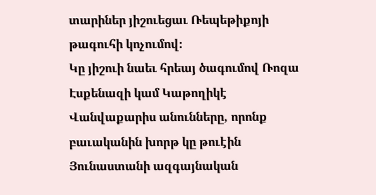տարիներ յիշուեցաւ Ռեպեթիքոյի թագուհի կոչումով։
Կը յիշուի նաեւ հրեայ ծագումով Ռոզա Էսքենազի կամ Կաթողիկէ Վանվաքարիս անունները, որոնք բաւականին խորթ կը թուէին Յունաստանի ազգայնական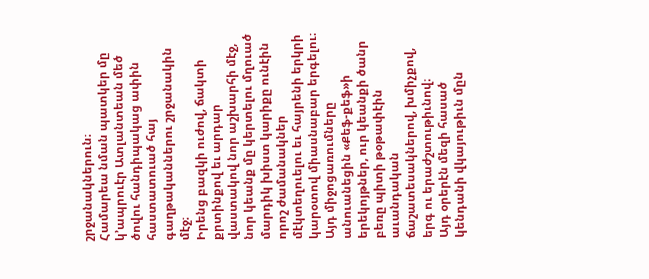շրջանակներուն։
Համարեա նման պատկեր մը կ՚ապրուէր Ատլանտեան մեծ ծովու հանդիպակաց ափին հաստատուած հայ գաղթականներու շրջանակին մէջ։
Իրենց բազկի ուժով, ճակտի քրտինքով եւ արդար վաստակով նոր աշխարհի մէջ, նոր կեանք մը կերտելու մղուած մարդիկ խիստ կարիքը ունէին որոշ ժամանակներ մէկտեղուելու եւ հայրենի երկրի կարօտով միասնաբար երգելու։ Այդ միջոցառումները անուանեցին «Քեֆ-քեֆ»ի երեկոյթներ, ուր կեանքի ծանր բեռը պիտի թօթափէին աւանդական ճաշատեսակներով, խմիչքով, երգ ու երաժշտութիւնով։
Այդ օրերէն մեզի հասած կենդանի վկայութիւն մըն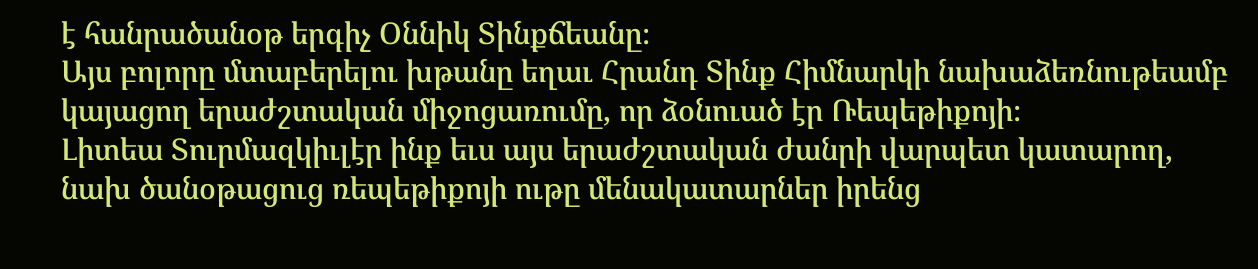է հանրածանօթ երգիչ Օննիկ Տինքճեանը։
Այս բոլորը մտաբերելու խթանը եղաւ Հրանդ Տինք Հիմնարկի նախաձեռնութեամբ կայացող երաժշտական միջոցառումը, որ ձօնուած էր Ռեպեթիքոյի։
Լիտեա Տուրմազկիւլէր ինք եւս այս երաժշտական ժանրի վարպետ կատարող, նախ ծանօթացուց ռեպեթիքոյի ութը մենակատարներ իրենց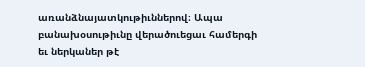առանձնայատկութիւններով։ Ապա բանախօսութիւնը վերածուեցաւ համերգի եւ ներկաներ թէ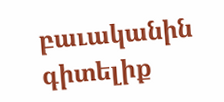բաւականին գիտելիք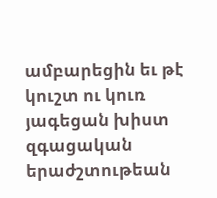ամբարեցին եւ թէ կուշտ ու կուռ յագեցան խիստ զգացական երաժշտութեան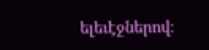ելեւէջներով։